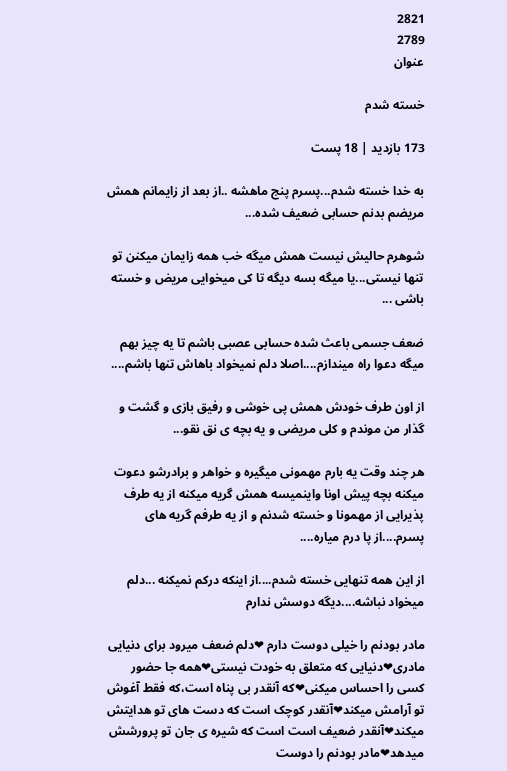2821
2789
عنوان

خسته شدم

173 بازدید | 18 پست

به خدا خسته شدم...پسرم پنج ماهشه ..از بعد از زایمانم همش مریضم بدنم حسابی ضعیف شده...

شوهرم حالیش نیست همش میگه خب همه زایمان میکنن تو تنها نیستی...یا میگه بسه دیگه تا کی میخوایی مریض و خسته باشی ...

ضعف جسمی باعث شده حسابی عصبی باشم تا یه چیز بهم میگه دعوا راه میندازم....اصلا دلم نمیخواد باهاش تنها باشم....

از اون طرف خودش همش پی خوشی و رفیق بازی و گشت و گذار من موندم و کلی مریضی و یه بچه ی نق نقو...

هر چند وقت یه بارم مهمونی میگیره و خواهر و برادرشو دعوت میکنه بچه پیش اونا واینمیسه همش گریه میکنه از یه طرف پذیرایی از مهمونا و خسته شدنم و از یه طرفم گریه های پسرم....از پا درم میاره....

از این همه تنهایی خسته شدم....از اینکه درکم نمیکنه ...دلم میخواد نباشه....دیگه دوسش ندارم

مادر بودنم را خیلی دوست دارم ❤دلم ضعف میرود برای دنیایی مادری❤دنیایی که متعلق به خودت نیستی❤همه جا حضور کسی را احساس میکنی❤که آنقدر بی پناه است،که فقط آغوش تو آرامش میکند❤آنقدر کوچک است که دست های تو هدایتش میکند❤آنقدر ضعیف است است که شیره ی جان تو پرورشش میدهد❤مادر بودنم را دوست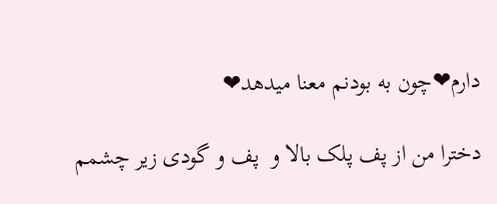دارم❤چون به بودنم معنا میدهد❤

دخترا من از پف پلک بالا و  پف و گودی زیر چشمم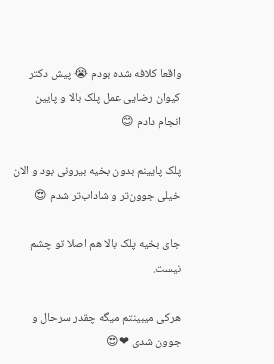واقعا کلافه شده بودم 😭 پیش دکتر کیوان رضایی عمل پلک بالا و پایین انجام دادم 😊

پلک پایینم بدون بخیه بیرونی بود و الان خیلی جوون‌تر و شاداب‌تر شدم 😍

جای بخیه پلک بالا هم اصلا تو چشم نیست.

هرکی میبینتم میگه چقدر سرحال و جوون شدی ❤😍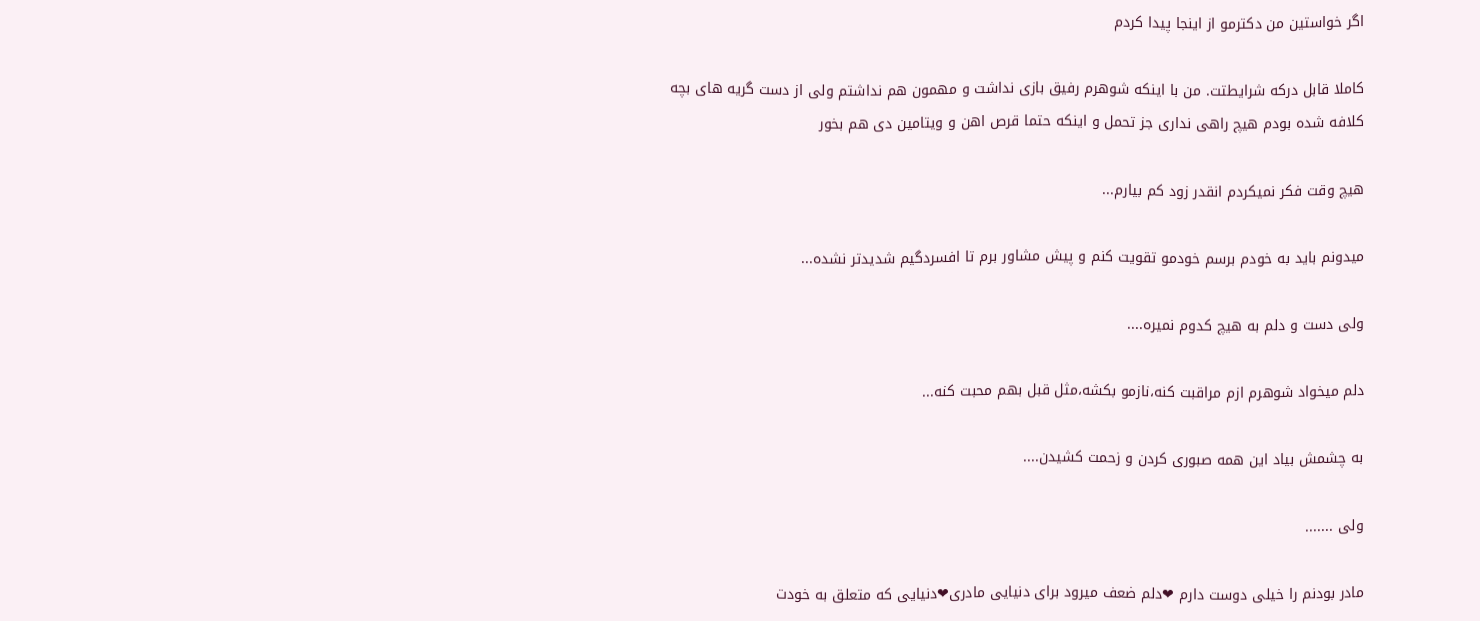اگر خواستین من دکترمو از اینجا پیدا کردم

کاملا قابل درکه شرایطتت. من با اینکه شوهرم رفیق بازی نداشت و مهمون هم نداشتم ولی از دست گریه های بچه کلافه شده بودم هیچ راهی نداری جز تحمل و اینکه حتما قرص اهن و ویتامین دی هم بخور

هیچ وقت فکر نمیکردم انقدر زود کم بیارم...

میدونم باید به خودم برسم خودمو تقویت کنم و پیش مشاور برم تا افسردگیم شدیدتر نشده...

ولی دست و دلم به هیچ کدوم نمیره....

دلم میخواد شوهرم ازم مراقبت کنه،نازمو بکشه،مثل قبل بهم محبت کنه...

به چشمش بیاد این همه صبوری کردن و زحمت کشیدن....

ولی .......

مادر بودنم را خیلی دوست دارم ❤دلم ضعف میرود برای دنیایی مادری❤دنیایی که متعلق به خودت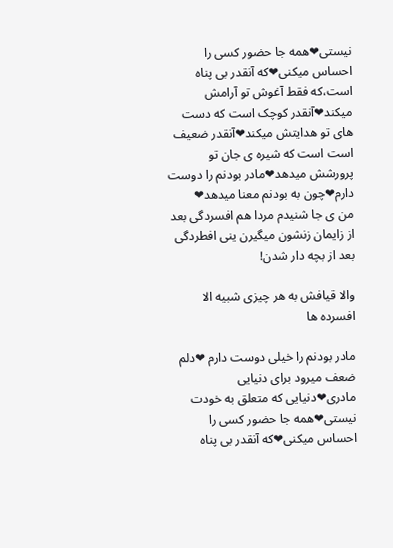نیستی❤همه جا حضور کسی را احساس میکنی❤که آنقدر بی پناه است،که فقط آغوش تو آرامش میکند❤آنقدر کوچک است که دست های تو هدایتش میکند❤آنقدر ضعیف است است که شیره ی جان تو پرورشش میدهد❤مادر بودنم را دوست دارم❤چون به بودنم معنا میدهد❤
من ی جا شنیدم مردا هم افسردگی بعد از زایمان زنشون میگیرن ینی افطردگی بعد از بچه دار شدن!

والا قیافش به هر چیزی شبیه الا افسرده ها

مادر بودنم را خیلی دوست دارم ❤دلم ضعف میرود برای دنیایی مادری❤دنیایی که متعلق به خودت نیستی❤همه جا حضور کسی را احساس میکنی❤که آنقدر بی پناه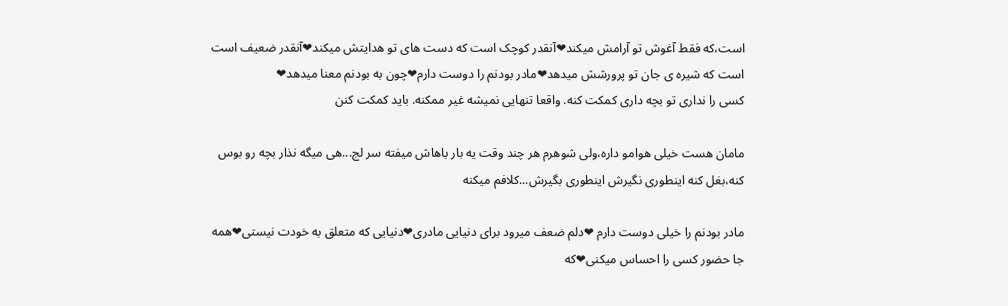است،که فقط آغوش تو آرامش میکند❤آنقدر کوچک است که دست های تو هدایتش میکند❤آنقدر ضعیف است است که شیره ی جان تو پرورشش میدهد❤مادر بودنم را دوست دارم❤چون به بودنم معنا میدهد❤
کسی را نداری تو بچه داری کمکت کنه. واقعا تنهایی نمیشه غیر ممکنه. باید کمکت کنن

مامان هست خیلی هوامو داره،ولی شوهرم هر چند وقت یه بار باهاش میفته سر لج...هی میگه نذار بچه رو بوس کنه،بغل کنه اینطوری نگیرش اینطوری بگیرش...کلافم میکنه

مادر بودنم را خیلی دوست دارم ❤دلم ضعف میرود برای دنیایی مادری❤دنیایی که متعلق به خودت نیستی❤همه جا حضور کسی را احساس میکنی❤که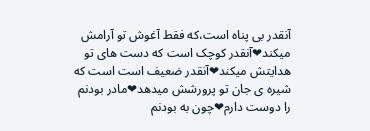آنقدر بی پناه است،که فقط آغوش تو آرامش میکند❤آنقدر کوچک است که دست های تو هدایتش میکند❤آنقدر ضعیف است است که شیره ی جان تو پرورشش میدهد❤مادر بودنم را دوست دارم❤چون به بودنم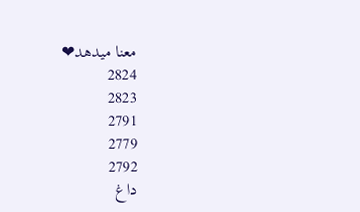معنا میدهد❤
2824
2823
2791
2779
2792
داغ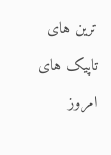ترین های تاپیک های امروز